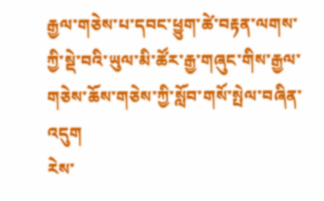རྒྱལ་གཅེས་པ་དབང་ཕྱུག་ཚེ་བརྟན་ལགས་ཀྱི་སྡེ་བའི་ཡུལ་མི་ཚོར་རྒྱ་གཞུང་གིས་རྒྱལ་གཅེས་ཆོས་གཅེས་ཀྱི་སློབ་གསོ་སྤེལ་བཞིན་འདུག
རེས་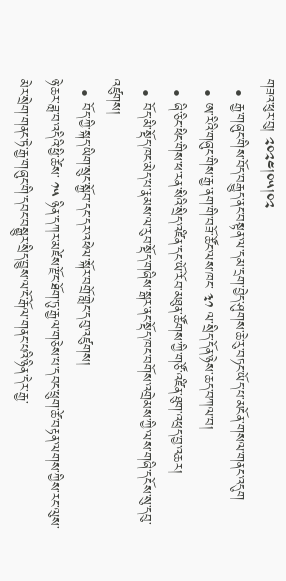གཟའ་ཕུར་བུ། ༢༠༢༤།༠༥།༠༢
  • རྒྱ་གཞུང་གིས་བོད་བརྒྱུད་ནང་བསྟན་ལ་དམ་དྲག་བྱེད་ཤུགས་ཆེ་རུ་བཏང་ཡོད་པ་མངོན་གསལ་གནང་འདུག
  • ཨ་རིའི་གཞུང་གིས་རྒྱ་ནག་གི་བཟོ་ཚོང་ལས་ཁང་ ༣༡ ལ་སྲིད་དོན་ཉེས་ཆད་བཀལ་བ།
  • ཞི་ཅིང་ཕིང་གིས་ཕ་རན་སིའི་སྲིད་འཛིན་དང་ཡོ་རོབ་མཐུན་ཚོགས་ཀྱི་གཙོ་འཛིན་ཐུག་འཕྲད་བྱ་འཆར།
  • བོད་མི་སྡོད་ཁང་མེད་པ་རྣམས་ལ་རུབ་སྡོད་གཞིས་སྒར་ནང་སྡོད་ཁང་བགོས་འགྲེམས་ཀྱི་ལས་གཞི་དངོས་སུ་དབུ་འཛུགས།
  • བོད་ཀྱི་སྐད་ཡིག་སྲུང་སྐྱོབ་དང་དར་འཕེལ་སྐོར་བགྲོ་གླེང་དབུ་འཛུགས།
ཉེ་ཆར་ཟླ་བ་འདིའི་ཕྱི་ཚེས་ ༡༥ ཉིན་དཀར་མཛེས་རྫོང་ཐོག་ཏུ་རྒྱལ་གཅེས་པ་དབང་ཕྲུག་ཚེ་བརྟན་ལགས་ཀྱིས་རང་ལུས་མེར་སྲེག་གནང་ཏེ་རྒྱ་གཞུང་གི་དབང་བསྒྱུར་སྲིད་བྱུས་ལ་ངོ་རྒོལ་གནང་པའི་ཉིན་དེར་རྒྱ་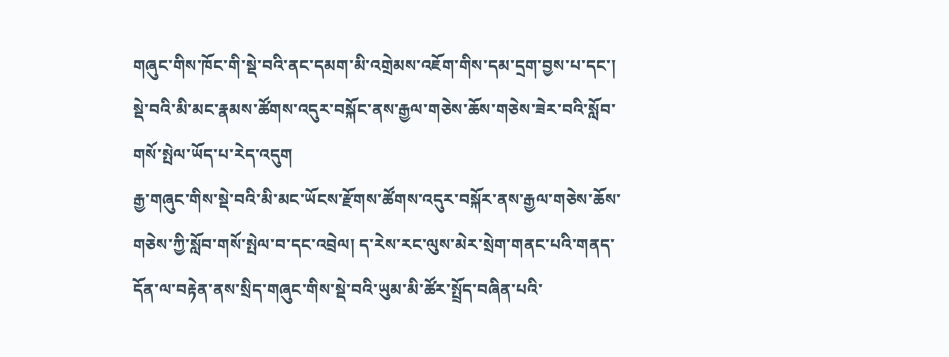གཞུང་གིས་ཁོང་གི་སྡེ་བའི་ནང་དམག་མི་འགྲེམས་འཇོག་གིས་དམ་དྲག་བྱས་པ་དང་། སྡེ་བའི་མི་མང་རྣམས་ཚོགས་འདུར་བསྐོང་ནས་རྒྱལ་གཅེས་ཆོས་གཅེས་ཟེར་བའི་སློབ་གསོ་སྤེལ་ཡོད་པ་རེད་འདུག
རྒྱ་གཞུང་གིས་སྡེ་བའི་མི་མང་ཡོངས་རྫོགས་ཚོགས་འདུར་བསྐོར་ནས་རྒྱལ་གཅེས་ཆོས་གཅེས་ཀྱི་སློབ་གསོ་སྤེལ་བ་དང་འབྲེལ། ད་རེས་རང་ལུས་མེར་སྲེག་གནང་པའི་གནད་དོན་ལ་བརྟེན་ནས་སྲིད་གཞུང་གིས་སྡེ་བའི་ཡུམ་མི་ཚོར་སྤྲོད་བཞིན་པའི་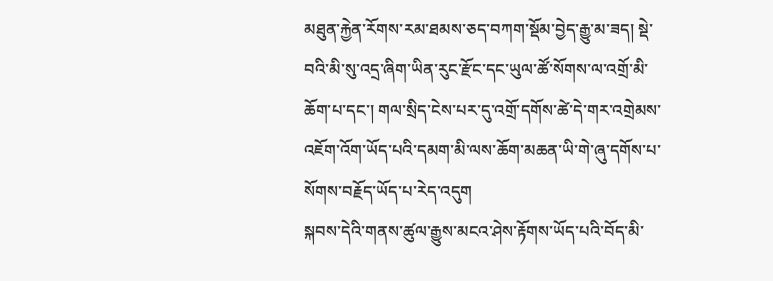མཐུན་རྐྱེན་རོགས་རམ་ཐམས་ཅད་བཀག་སྡོམ་བྱེད་རྒྱུ་མ་ཟད། སྡེ་བའི་མི་སུ་འདྲ་ཞིག་ཡིན་རུང་རྫོང་དང་ཡུལ་ཚོ་སོགས་ལ་འགྲོ་མི་ཆོག་པ་དང་། གལ་སྲིད་ངེས་པར་དུ་འགྲོ་དགོས་ཚེ་དེ་གར་འགྲེམས་འཇོག་འོག་ཡོད་པའི་དམག་མི་ལས་ཆོག་མཆན་ཡི་གེ་ཞུ་དགོས་པ་སོགས་བརྗོད་ཡོད་པ་རེད་འདུག
སྐབས་དེའི་གནས་ཚུལ་རྒྱུས་མངའ་ཤེས་རྟོགས་ཡོད་པའི་བོད་མི་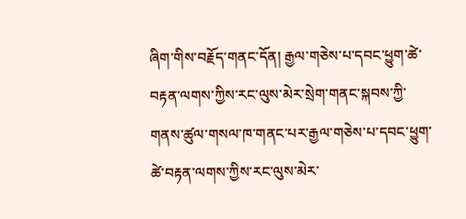ཞིག་གིས་བརྗོད་གནང་དོན། རྒྱལ་གཅེས་པ་དབང་ཕྱུག་ཚེ་བརྟན་ལགས་ཀྱིས་རང་ལུས་མེར་སྲེག་གནང་སྐབས་ཀྱི་གནས་ཚུལ་གསལ་ཁ་གནང་པར་རྒྱལ་གཅེས་པ་དབང་ཕྱུག་ཚེ་བརྟན་ལགས་ཀྱིས་རང་ལུས་མེར་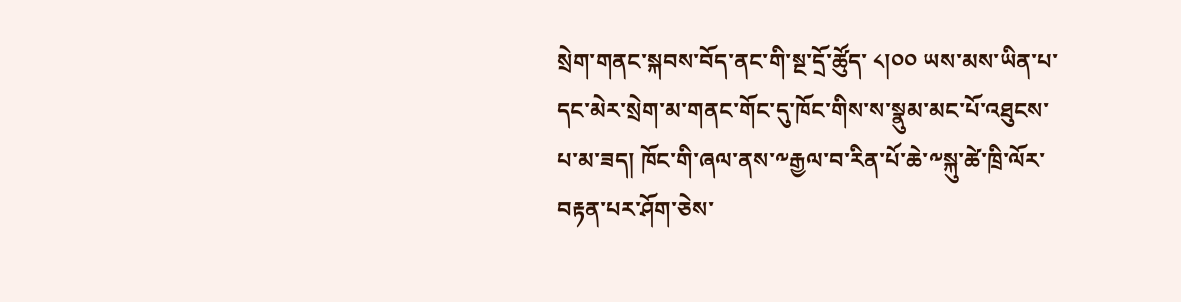སྲེག་གནང་སྐབས་བོད་ནང་གི་སྔ་དྲོ་ཚོུད་ ༨།༠༠ ཡས་མས་ཡིན་པ་དང་མེར་སྲེག་མ་གནང་གོང་དུ་ཁོང་གིས་ས་སྣུམ་མང་པོ་འཐུངས་པ་མ་ཟད། ཁོང་གི་ཞལ་ནས་༸རྒྱལ་བ་རིན་པོ་ཆེ་༸སྐུ་ཚེ་ཁྲི་ལོར་བརྟན་པར་ཤོག་ཅེས་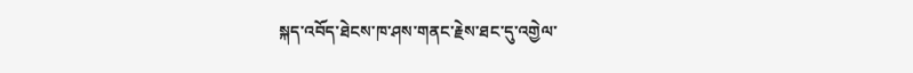སྐད་འབོད་ཐེངས་ཁ་ཤས་གནང་རྗེས་ཐང་དུ་འགྱེལ་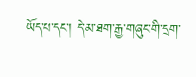ཡོད་པ་དང་། དེ་མ་ཐག་རྒྱ་གཞུང་གི་དྲག་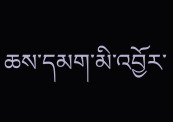ཆས་དམག་མི་འབྱོར་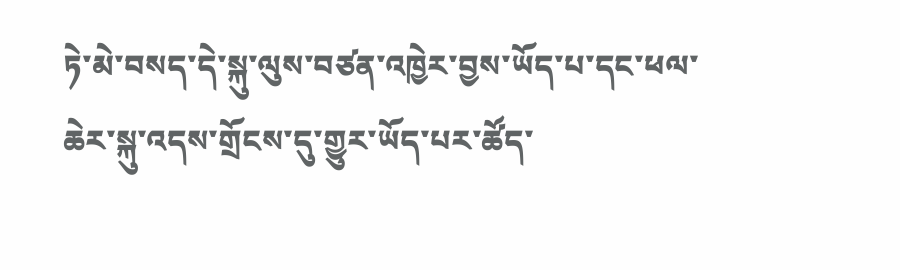ཏེ་མེ་བསད་དེ་སྐུ་ལུས་བཙན་འཁྱེར་བྱས་ཡོད་པ་དང་ཕལ་ཆེར་སྐུ་འདས་གྲོངས་དུ་གྱུར་ཡོད་པར་ཚོད་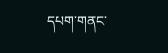དཔག་གནང་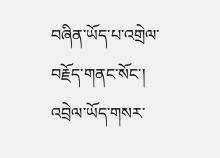བཞིན་ཡོད་པ་འགྲེལ་བརྗོད་གནང་སོང་།
འབྲེལ་ཡོད་གསར་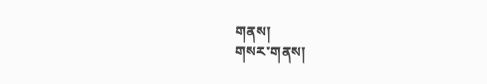གནས།
གསར་གནས།